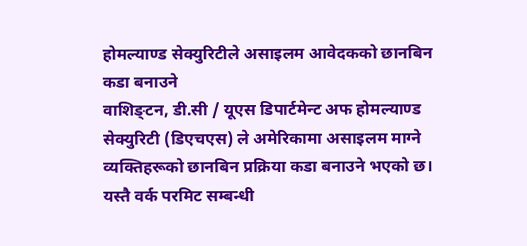होमल्याण्ड सेक्युरिटीले असाइलम आवेदकको छानबिन कडा बनाउने
वाशिङ्टन, डी.सी / यूएस डिपार्टमेन्ट अफ होमल्याण्ड सेक्युरिटी (डिएचएस) ले अमेरिकामा असाइलम माग्ने व्यक्तिहरूको छानबिन प्रक्रिया कडा बनाउने भएको छ। यस्तै वर्क परमिट सम्बन्धी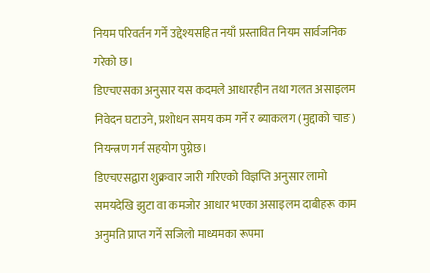नियम परिवर्तन गर्ने उद्देश्यसहित नयाँ प्रस्तावित नियम सार्वजनिक गरेको छ।
डिएचएसका अनुसार यस कदमले आधारहीन तथा गलत असाइलम निवेदन घटाउने, प्रशोधन समय कम गर्ने र ब्याकलग (मुद्दाको चाङ) नियन्त्रण गर्न सहयोग पुग्नेछ।
डिएचएसद्वारा शुक्रवार जारी गरिएको विज्ञप्ति अनुसार लामो समयदेखि झुटा वा कमजोर आधार भएका असाइलम दाबीहरू काम अनुमति प्राप्त गर्ने सजिलो माध्यमका रूपमा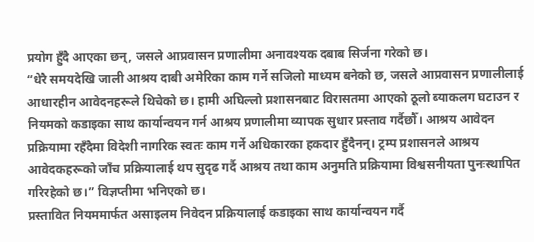प्रयोग हुँदै आएका छन्, जसले आप्रवासन प्रणालीमा अनावश्यक दबाब सिर्जना गरेको छ।
“धेरै समयदेखि जाली आश्रय दाबी अमेरिका काम गर्ने सजिलो माध्यम बनेको छ, जसले आप्रवासन प्रणालीलाई आधारहीन आवेदनहरूले थिचेको छ। हामी अघिल्लो प्रशासनबाट विरासतमा आएको ठूलो ब्याकलग घटाउन र नियमको कडाइका साथ कार्यान्वयन गर्न आश्रय प्रणालीमा व्यापक सुधार प्रस्ताव गर्दैछौँ। आश्रय आवेदन प्रक्रियामा रहँदैमा विदेशी नागरिक स्वतः काम गर्ने अधिकारका हकदार हुँदैनन्। ट्रम्प प्रशासनले आश्रय आवेदकहरूको जाँच प्रक्रियालाई थप सुदृढ गर्दै आश्रय तथा काम अनुमति प्रक्रियामा विश्वसनीयता पुनःस्थापित गरिरहेको छ।” विज्ञप्तीमा भनिएको छ।
प्रस्तावित नियममार्फत असाइलम निवेदन प्रक्रियालाई कडाइका साथ कार्यान्वयन गर्दै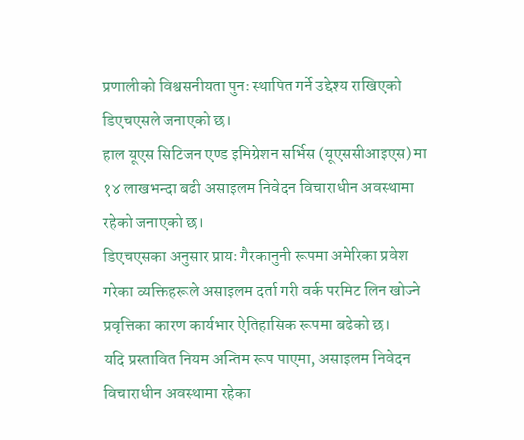प्रणालीको विश्वसनीयता पुनः स्थापित गर्ने उद्देश्य राखिएको डिएचएसले जनाएको छ।
हाल यूएस सिटिजन एण्ड इमिग्रेशन सर्भिस (यूएससीआइएस) मा १४ लाखभन्दा बढी असाइलम निवेदन विचाराधीन अवस्थामा रहेको जनाएको छ।
डिएचएसका अनुसार प्रायः गैरकानुनी रूपमा अमेरिका प्रवेश गरेका व्यक्तिहरूले असाइलम दर्ता गरी वर्क परमिट लिन खोज्ने प्रवृत्तिका कारण कार्यभार ऐतिहासिक रूपमा बढेको छ।
यदि प्रस्तावित नियम अन्तिम रूप पाएमा, असाइलम निवेदन विचाराधीन अवस्थामा रहेका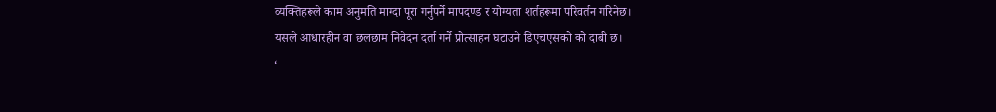व्यक्तिहरूले काम अनुमति माग्दा पूरा गर्नुपर्ने मापदण्ड र योग्यता शर्तहरूमा परिवर्तन गरिनेछ।
यसले आधारहीन वा छलछाम निवेदन दर्ता गर्ने प्रोत्साहन घटाउने डिएचएसको को दाबी छ।
‘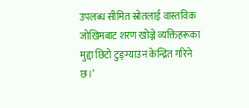उपलब्ध सीमित स्रोतलाई वास्तविक जोखिमबाट शरण खोज्ने व्यक्तिहरूका मुद्दा छिटो टुङ्ग्याउन केन्द्रित गरिने छ।’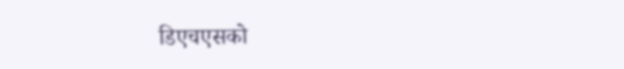डिएचएसको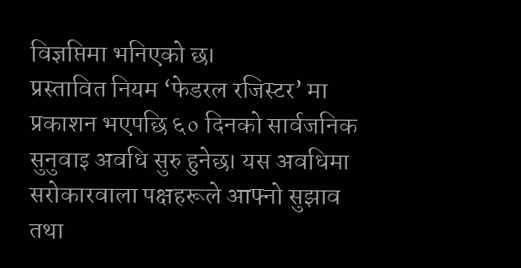विज्ञप्तिमा भनिएको छ।
प्रस्तावित नियम ‘फेडरल रजिस्टर’ मा प्रकाशन भएपछि ६० दिनको सार्वजनिक सुनुवाइ अवधि सुरु हुनेछ। यस अवधिमा सरोकारवाला पक्षहरूले आफ्नो सुझाव तथा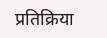प्रतिक्रिया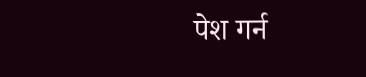पेश गर्न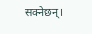सक्नेछन्।